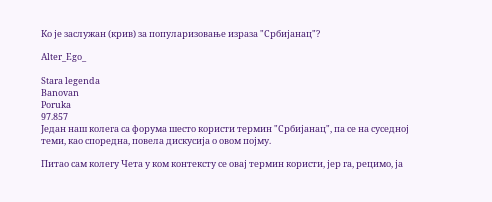Ко је заслужан (крив) за популаризовање израза "Србијанац"?

Alter_Ego_

Stara legenda
Banovan
Poruka
97.857
Један наш колега са форума шесто користи термин "Србијанац", па се на суседној теми, као споредна, повела дискусија о овом појму.

Питао сам колегу Чета у ком контексту се овај термин користи, јер га, рецимо, ја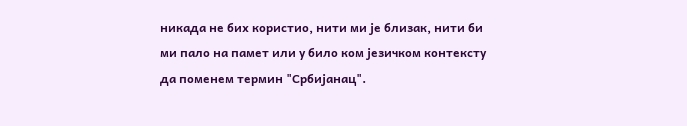никада не бих користио, нити ми је близак, нити би ми пало на памет или у било ком језичком контексту да поменем термин "Србијанац".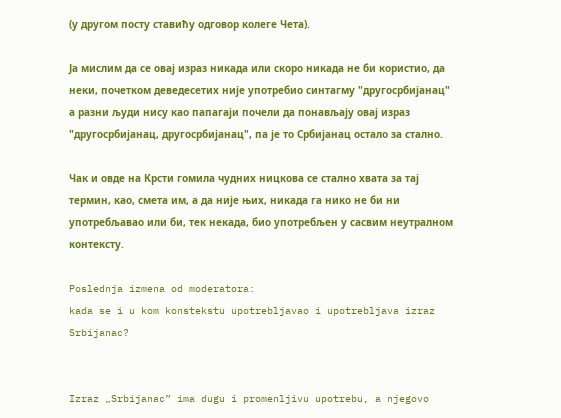(у другом посту ставићу одговор колеге Чета).

Ја мислим да се овај израз никада или скоро никада не би користио, да неки, почетком деведесетих није употребио синтагму "другосрбијанац" а разни људи нису као папагаји почели да понављају овај израз "другосрбијанац, другосрбијанац", па је то Србијанац остало за стално.

Чак и овде на Крсти гомила чудних ницкова се стално хвата за тај термин, као, смета им, а да није њих, никада га нико не би ни употребљавао или би, тек некада, био употребљен у сасвим неутралном контексту.

Poslednja izmena od moderatora:
kada se i u kom konstekstu upotrebljavao i upotrebljava izraz Srbijanac?


Izraz „Srbijanac” ima dugu i promenljivu upotrebu, a njegovo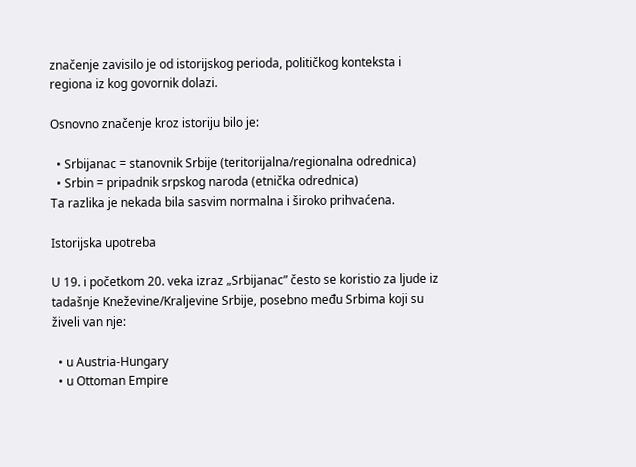značenje zavisilo je od istorijskog perioda, političkog konteksta i regiona iz kog govornik dolazi.

Osnovno značenje kroz istoriju bilo je:

  • Srbijanac = stanovnik Srbije (teritorijalna/regionalna odrednica)
  • Srbin = pripadnik srpskog naroda (etnička odrednica)
Ta razlika je nekada bila sasvim normalna i široko prihvaćena.

Istorijska upotreba

U 19. i početkom 20. veka izraz „Srbijanac” često se koristio za ljude iz tadašnje Kneževine/Kraljevine Srbije, posebno među Srbima koji su živeli van nje:

  • u Austria-Hungary
  • u Ottoman Empire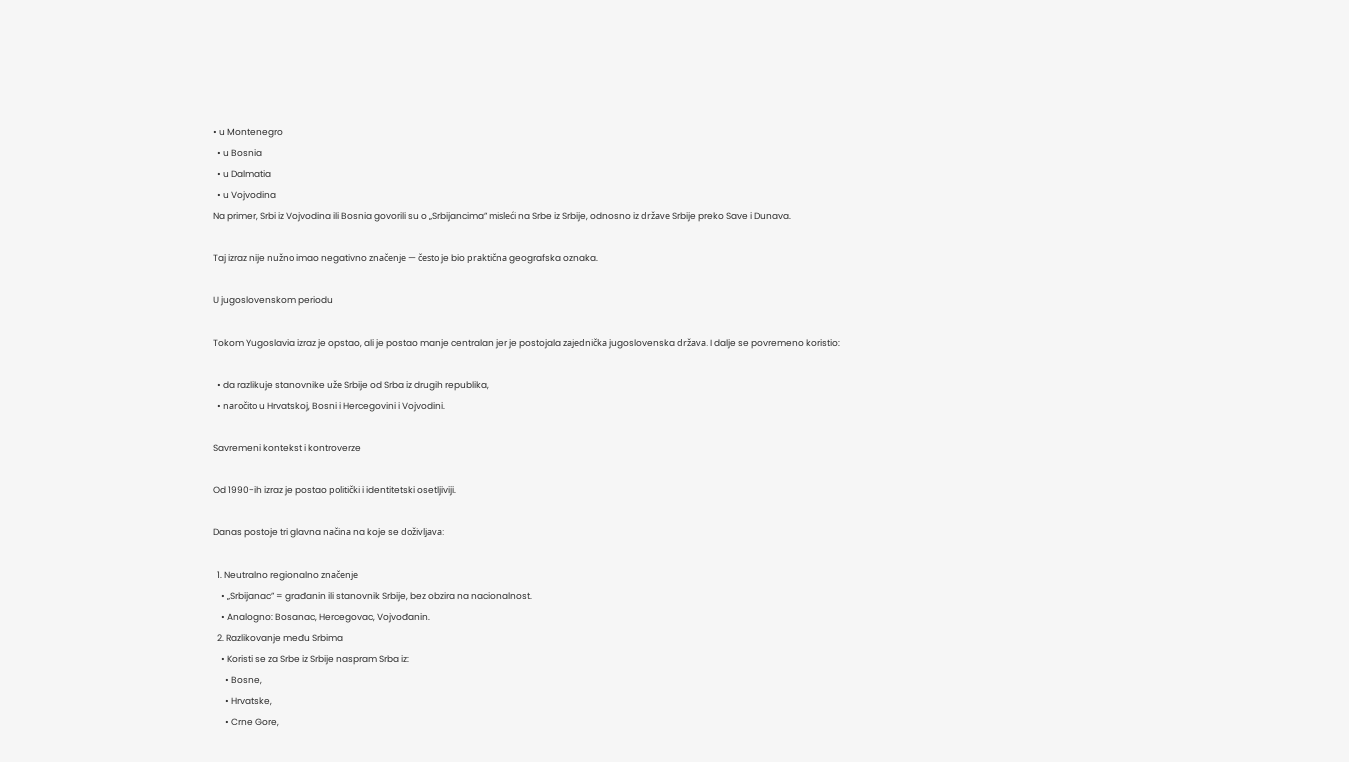• u Montenegro
  • u Bosnia
  • u Dalmatia
  • u Vojvodina
Na primer, Srbi iz Vojvodina ili Bosnia govorili su o „Srbijancima” misleći na Srbe iz Srbije, odnosno iz države Srbije preko Save i Dunava.

Taj izraz nije nužno imao negativno značenje — često je bio praktična geografska oznaka.

U jugoslovenskom periodu

Tokom Yugoslavia izraz je opstao, ali je postao manje centralan jer je postojala zajednička jugoslovenska država. I dalje se povremeno koristio:

  • da razlikuje stanovnike uže Srbije od Srba iz drugih republika,
  • naročito u Hrvatskoj, Bosni i Hercegovini i Vojvodini.

Savremeni kontekst i kontroverze

Od 1990-ih izraz je postao politički i identitetski osetljiviji.

Danas postoje tri glavna načina na koje se doživljava:

  1. Neutralno regionalno značenje
    • „Srbijanac” = građanin ili stanovnik Srbije, bez obzira na nacionalnost.
    • Analogno: Bosanac, Hercegovac, Vojvođanin.
  2. Razlikovanje među Srbima
    • Koristi se za Srbe iz Srbije naspram Srba iz:
      • Bosne,
      • Hrvatske,
      • Crne Gore,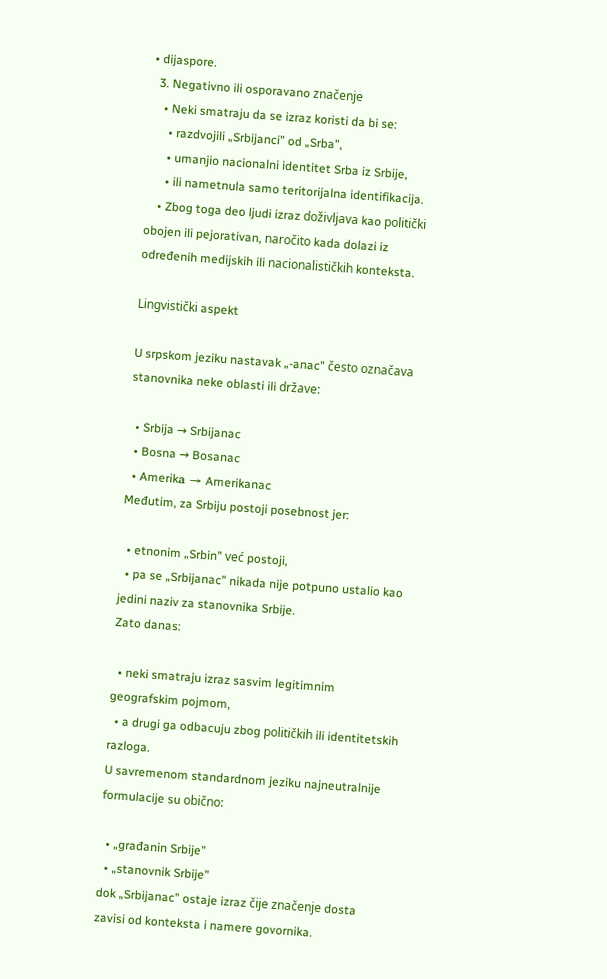• dijaspore.
  3. Negativno ili osporavano značenje
    • Neki smatraju da se izraz koristi da bi se:
      • razdvojili „Srbijanci” od „Srba”,
      • umanjio nacionalni identitet Srba iz Srbije,
      • ili nametnula samo teritorijalna identifikacija.
    • Zbog toga deo ljudi izraz doživljava kao politički obojen ili pejorativan, naročito kada dolazi iz određenih medijskih ili nacionalističkih konteksta.

Lingvistički aspekt

U srpskom jeziku nastavak „-anac” često označava stanovnika neke oblasti ili države:

  • Srbija → Srbijanac
  • Bosna → Bosanac
  • Amerikа → Amerikanac
Međutim, za Srbiju postoji posebnost jer:

  • etnonim „Srbin” već postoji,
  • pa se „Srbijanac” nikada nije potpuno ustalio kao jedini naziv za stanovnika Srbije.
Zato danas:

  • neki smatraju izraz sasvim legitimnim geografskim pojmom,
  • a drugi ga odbacuju zbog političkih ili identitetskih razloga.
U savremenom standardnom jeziku najneutralnije formulacije su obično:

  • „građanin Srbije”
  • „stanovnik Srbije”
dok „Srbijanac” ostaje izraz čije značenje dosta zavisi od konteksta i namere govornika.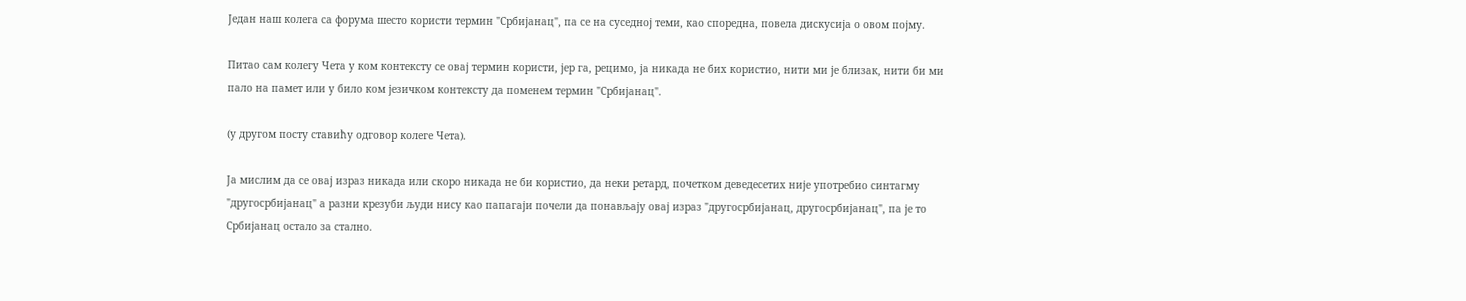Један наш колега са форума шесто користи термин "Србијанац", па се на суседној теми, као споредна, повела дискусија о овом појму.

Питао сам колегу Чета у ком контексту се овај термин користи, јер га, рецимо, ја никада не бих користио, нити ми је близак, нити би ми пало на памет или у било ком језичком контексту да поменем термин "Србијанац".

(у другом посту ставићу одговор колеге Чета).

Ја мислим да се овај израз никада или скоро никада не би користио, да неки ретард, почетком деведесетих није употребио синтагму "другосрбијанац" а разни крезуби људи нису као папагаји почели да понављају овај израз "другосрбијанац, другосрбијанац", па је то Србијанац остало за стално.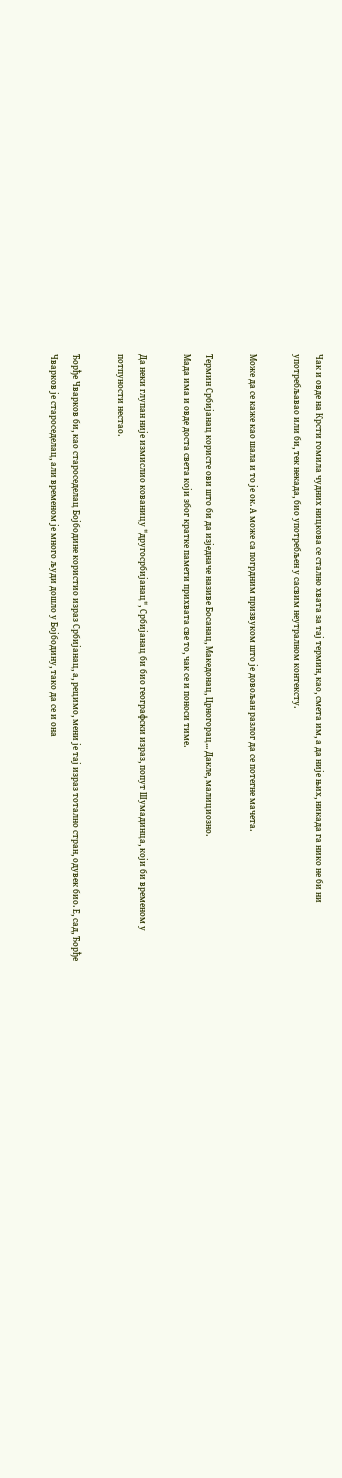Чак и овде на Крсти гомила чудних ницкова се стално хвата за тај термин, као, смета им, а да није њих, никада га нико не би ни употребљавао или би, тек некада, био употребљен у сасвим неутралном контексту.

Може да се каже као шала и то је ок. А може са погрдним призвуком што је довољан разлог да се потегне мачета.

Термин Србијанац користе ови што би да изједначе називе Босанац, Македонац, Црногорац... Дакле, малициозно.
Мада има и овде доста света који због кратке памети прихвата све то, чак се и поноси тиме.

Да неки глупан није измислио кованицу "другосрбијанац", Србијанац би био географски израз, попут Шумадинца, који би временом у потпуности нестао.

Ђорђе Чварков би, као староседелац Бојбодине користио израз Србијанац, а, рецимо, мени је тај израз тотално стран, одувек био. Е, сад, Ђорђе Чварков је староседелац, али временом је много људи дошло у Бојбодину, тако да се и она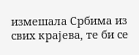измешала Србима из свих крајева, те би се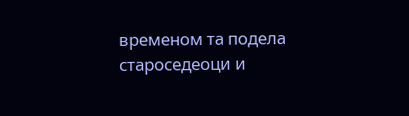временом та подела староседеоци и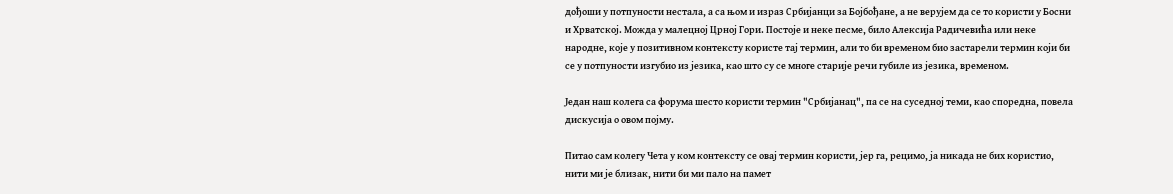дођоши у потпуности нестала, а са њом и израз Србијанци за Бојбођане, а не верујем да се то користи у Босни и Хрватској. Можда у малецној Црној Гори. Постоје и неке песме, било Алексија Радичевића или неке народне, које у позитивном контексту користе тај термин, али то би временом био застарели термин који би се у потпуности изгубио из језика, као што су се многе старије речи губиле из језика, временом.

Један наш колега са форума шесто користи термин "Србијанац", па се на суседној теми, као споредна, повела дискусија о овом појму.

Питао сам колегу Чета у ком контексту се овај термин користи, јер га, рецимо, ја никада не бих користио, нити ми је близак, нити би ми пало на памет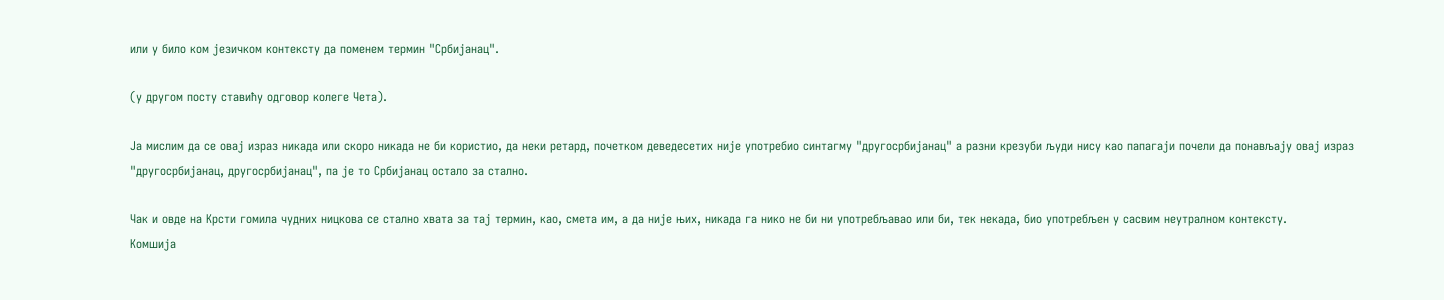или у било ком језичком контексту да поменем термин "Србијанац".

(у другом посту ставићу одговор колеге Чета).

Ја мислим да се овај израз никада или скоро никада не би користио, да неки ретард, почетком деведесетих није употребио синтагму "другосрбијанац" а разни крезуби људи нису као папагаји почели да понављају овај израз "другосрбијанац, другосрбијанац", па је то Србијанац остало за стално.

Чак и овде на Крсти гомила чудних ницкова се стално хвата за тај термин, као, смета им, а да није њих, никада га нико не би ни употребљавао или би, тек некада, био употребљен у сасвим неутралном контексту.
Комшија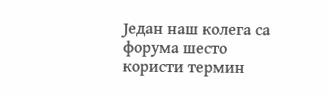Један наш колега са форума шесто користи термин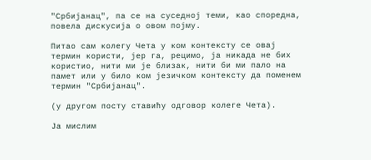"Србијанац", па се на суседној теми, као споредна, повела дискусија о овом појму.

Питао сам колегу Чета у ком контексту се овај термин користи, јер га, рецимо, ја никада не бих користио, нити ми је близак, нити би ми пало на памет или у било ком језичком контексту да поменем термин "Србијанац".

(у другом посту ставићу одговор колеге Чета).

Ја мислим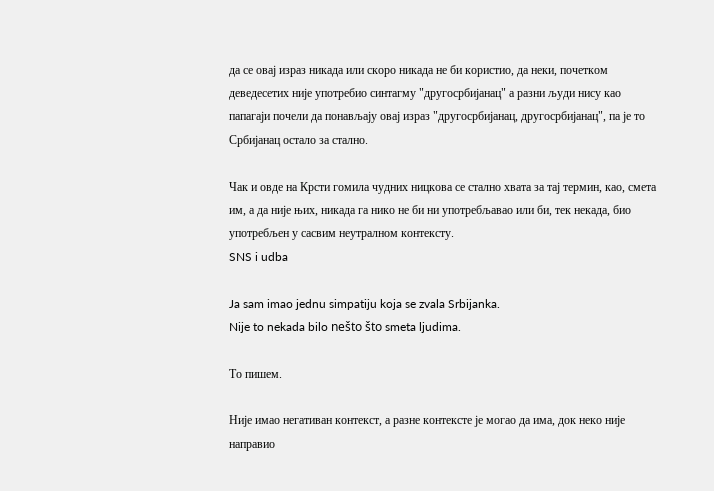да се овај израз никада или скоро никада не би користио, да неки, почетком деведесетих није употребио синтагму "другосрбијанац" а разни људи нису као папагаји почели да понављају овај израз "другосрбијанац, другосрбијанац", па је то Србијанац остало за стално.

Чак и овде на Крсти гомила чудних ницкова се стално хвата за тај термин, као, смета им, а да није њих, никада га нико не би ни употребљавао или би, тек некада, био употребљен у сасвим неутралном контексту.
SNS i udba

Ja sam imao jednu simpatiju koja se zvala Srbijanka.
Nije to nekada bilo nešto što smeta ljudima.

То пишем.

Није имао негативан контекст, а разне контексте је могао да има, док неко није направио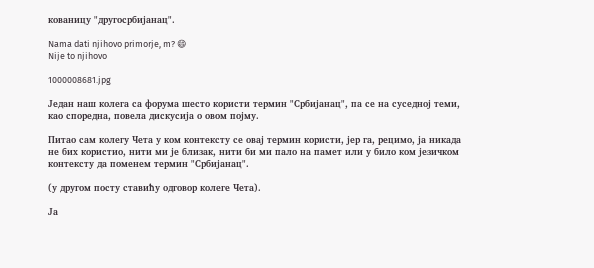кованицу "другосрбијанац".

Nama dati njihovo primorje, m? 😄
Nije to njihovo

1000008681.jpg

Један наш колега са форума шесто користи термин "Србијанац", па се на суседној теми, као споредна, повела дискусија о овом појму.

Питао сам колегу Чета у ком контексту се овај термин користи, јер га, рецимо, ја никада не бих користио, нити ми је близак, нити би ми пало на памет или у било ком језичком контексту да поменем термин "Србијанац".

(у другом посту ставићу одговор колеге Чета).

Ја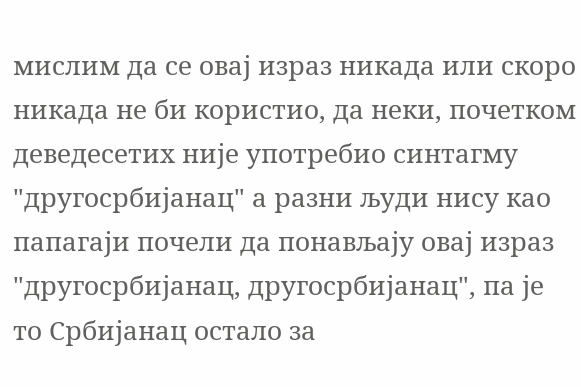мислим да се овај израз никада или скоро никада не би користио, да неки, почетком деведесетих није употребио синтагму "другосрбијанац" а разни људи нису као папагаји почели да понављају овај израз "другосрбијанац, другосрбијанац", па је то Србијанац остало за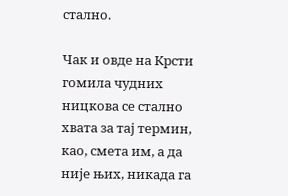стално.

Чак и овде на Крсти гомила чудних ницкова се стално хвата за тај термин, као, смета им, а да није њих, никада га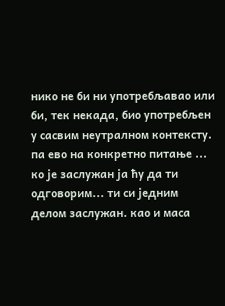нико не би ни употребљавао или би, тек некада, био употребљен у сасвим неутралном контексту.
па ево на конкретно питање ... ко је заслужан ја ћу да ти одговорим... ти си једним делом заслужан. као и маса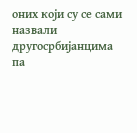оних који су се сами назвали другосрбијанцима па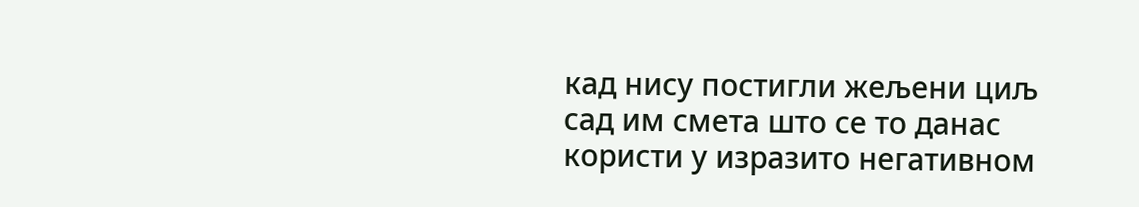кад нису постигли жељени циљ сад им смета што се то данас користи у изразито негативном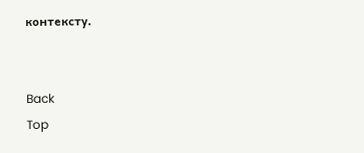контексту.


Back
Top